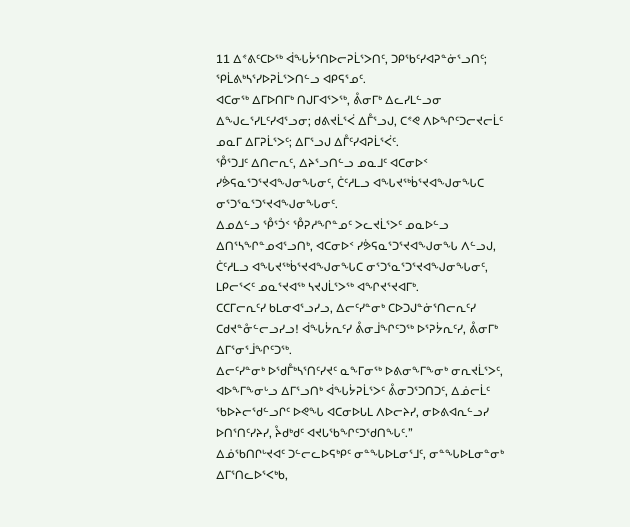11 ᐃᕝᕕᑦᑕᐅᖅ ᐋᖓᔮᕐᑎᐅᓕᕈᒫᕐᐳᑎᑦ, ᑐᑭᖃᑦᓯᐊᕈᓐᓃᕐᓗᑎᑦ; ᕿᒫᕕᒃᓴᕐᓯᐅᕈᒫᕐᐳᑎᓪᓗ ᐊᑭᕋᕐᓄᑦ.
ᐊᑕᓂᖅ ᐃᒥᐅᑎᒥᒃ ᑎᒍᒥᐊᕐᐳᖅ, ᕔᓂᒥᒃ ᐃᓚᓯᒪᓪᓗᓂ ᐃᖑᓚᕐᓯᒪᑦᓯᐊᕐᓗᓂ; ᑯᕕᔪᒫᕐᐹ ᐃᒤᕐᓗᒍ, ᑕᕝᕙ ᐱᐅᖏᑦᑐᓕᔪᓕᒫᑦ ᓄᓇᒥ ᐃᒥᕈᒫᕐᐳᑦ; ᐃᒥᕐᓗᒍ ᐃᒤᑦᓯᐊᕈᒫᕐᐹᑦ.
ᕾᕐᑐᒧᑦ ᐃᑎᓕᕆᑦ, ᐃᔨᕐᓗᑎᓪᓗ ᓄᓇᒧᑦ ᐊᑕᓂᐅᑉ ᓯᕘᕋᓇᕐᑐᕐᔪᐊᖑᓂᖓᓂᑦ, ᑖᑦᓱᒪᓗ ᐊᖓᔪᖅᑳᕐᔪᐊᖑᓂᖓᑕ ᓂᕐᑐᕐᓇᕐᑐᕐᔪᐊᖑᓂᖓᓂᑦ.
ᐃᓄᐃᓪᓗ ᕾᕐᑑᑉ ᕾᕈᓱᖏᓐᓄᑦ ᐳᓚᔪᒫᕐᐳᑦ ᓄᓇᐅᓪᓗ ᐃᑎᕐᓴᖏᓐᓄᐊᕐᓗᑎᒃ, ᐊᑕᓂᐅᑉ ᓯᕘᕋᓇᕐᑐᕐᔪᐊᖑᓂᖓ ᐱᓪᓗᒍ, ᑖᑦᓱᒪᓗ ᐊᖓᔪᖅᑳᕐᔪᐊᖑᓂᖓᑕ ᓂᕐᑐᕐᓇᕐᑐᕐᔪᐊᖑᓂᖓᓂᑦ, ᒪᑭᓕᕐᐸᑦ ᓄᓇᕐᔪᐊᖅ ᓴᔪᒍᒫᕐᐳᖅ ᐊᖏᔪᕐᔪᐊᒥᒃ.
ᑕᑕᒥᓕᕆᑦᓯ ᑲᒪᓂᐊᕐᓗᓯᓗ, ᐃᓕᑦᓯᓐᓂᒃ ᑕᐅᑐᒍᓐᓃᕐᑎᓕᕆᑦᓯ ᑕᑯᔪᓐᓁᓪᓕᓗᓯᓗ! ᐋᖓᔮᕆᑦᓯ ᕔᓂᒨᖏᑦᑐᖅ ᐅᕐᕈᔮᕆᑦᓯ, ᕔᓂᒥᒃ ᐃᒥᕐᓂᕐᒨᖏᑦᑐᖅ.
ᐃᓕᑦᓯᓐᓂᒃ ᐅᖁᒤᒃᓴᕐᑎᑦᓯᔪᑦ ᓇᖕᒥᓂᖅ ᐅᕕᓂᖕᒥᖕᓂᒃ ᓂᕆᔪᒫᕐᐳᑦ, ᐊᐅᖕᒥᖕᓂᒡᓗ ᐃᒥᕐᓗᑎᒃ ᐋᖓᔮᕈᒫᕐᐳᑦ ᕔᓂᑐᕐᑐᑎᑐᑦ, ᐃᓅᓕᒫᑦ ᖃᐅᔨᓕᖁᓪᓗᒋᑦ ᐅᕙᖓ ᐊᑕᓂᐅᒐᒪ ᐱᐅᓕᔨᓯ, ᓂᐅᕕᐊᕆᓪᓗᓯ ᐅᑎᕐᑎᑦᓯᔨᓯ, ᔧᑯᒃᑯᑦ ᐊᔪᒐᖃᖏᑦᑐᖁᑎᖓᑦ.”
ᐃᓅᖃᑎᒋᒡᔪᐊᑦ ᑐᓪᓕᓚᐅᕋᒃᑭᑦ ᓂᓐᖓᐅᒪᓂᕐᒧᑦ, ᓂᓐᖓᐅᒪᓂᓐᓂᒃ ᐃᒥᕐᑎᓚᐅᕐᐸᒃᑲ,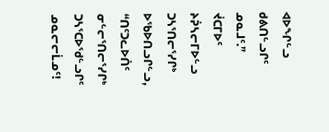ᐊᐅᖏᓪᓗ ᑯᕕᑎᓪᓗᒋᑦ ᓄᓇᒧᑦ.”
ᔫᑕᒥᐅᑦ ᔨᕉᓴᓕᒥᐅᓪᓗ ᑐᓴᕐᑎᓕᕐᓯᒋᒃ ᐅᖃᐅᑎᓗᒋᓪᓗ, “ᑎᑦᑐᓚᐅᑏᑦ ᓂᓪᓕᕐᑎᓕᕐᓯᒋᒃ ᑐᓴᕐᑕᐅᖁᓪᓗᒋᑦ ᓄᓇᓕᓕᒫᓄᑦ!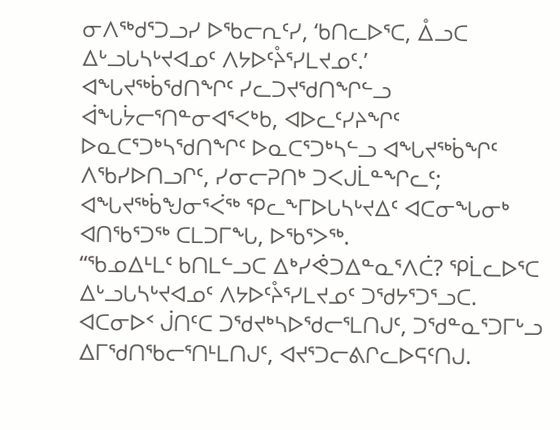ᓂᐱᖅᑯᕐᑐᓗᓯ ᐅᖃᓕᕆᑦᓯ, ‘ᑲᑎᓚᐅᕐᑕ, ᐂᓗᑕ ᐃᒡᓗᒐᓴᒡᔪᐊᓄᑦ ᐱᔭᐅᑦᔧᕐᓯᒪᔪᓄᑦ.’
ᐊᖓᔪᖅᑳᖁᑎᖏᑦ ᓯᓚᑐᔪᖁᑎᖏᓪᓗ ᐋᖓᔮᓕᕐᑎᓐᓂᐊᕐᐸᒃᑲ, ᐊᐅᓚᑦᓯᔨᖏᑦ ᐅᓇᑕᕐᑐᒃᓴᖁᑎᖏᑦ ᐅᓇᑕᕐᑐᒃᓴᓪᓗ ᐊᖓᔪᖅᑳᖏᑦ ᐱᖃᓯᐅᑎᓗᒋᑦ, ᓯᓂᓕᕈᑎᒃ ᑐᐸᒍᒫᓐᖏᓚᑦ; ᐊᖓᔪᖅᑳᖑᓂᕐᐹᖅ ᕿᓚᖕᒥᐅᒐᓴᒡᔪᐃᑦ ᐊᑕᓂᖓᓂᒃ ᐊᑎᖃᕐᑐᖅ ᑕᒪᑐᒥᖓ, ᐅᖃᕐᐳᖅ.
“ᖃᓄᐃᒻᒪᑦ ᑲᑎᒪᓪᓗᑕ ᐃᒃᓯᕚᑐᐃᓐᓇᕐᐱᑖ? ᕿᒫᓚᐅᕐᑕ ᐃᒡᓗᒐᓴᒡᔪᐊᓄᑦ ᐱᔭᐅᑦᔧᕐᓯᒪᔪᓄᑦ ᑐᖁᔭᕐᑐᕐᓗᑕ. ᐊᑕᓂᐅᑉ ᒎᑎᑦᑕ ᑐᖁᔪᒃᓴᐅᖁᓕᕐᒪᑎᒍᑦ, ᑐᖁᓐᓇᕐᑐᒥᒡᓗ ᐃᒥᖁᑎᖃᓕᕐᑎᒻᒪᑎᒍᑦ, ᐊᔪᕐᑐᓕᕕᒋᓚᐅᕋᑦᑎᒍ.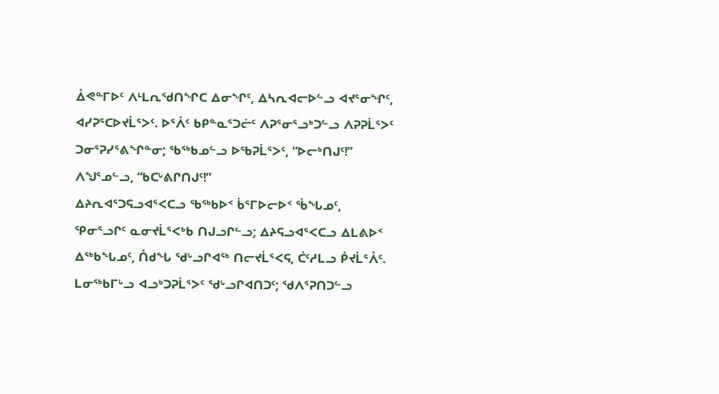ᐂᕙᓐᒥᐅᑦ ᐱᒻᒪᕆᖁᑎᖏᑕ ᐃᓂᖏᑦ, ᐃᓴᕆᐊᓕᐅᓪᓗ ᐊᔪᕐᓂᖏᑦ, ᐊᓯᕈᕐᑕᐅᔪᒫᕐᐳᑦ. ᐅᕐᐲᑦ ᑲᑭᓐᓇᕐᑐᓖᑦ ᐱᕈᕐᓂᕐᓗᒃᑐᓪᓗ ᐱᕈᕈᒫᕐᐳᑦ ᑐᓂᕐᕈᓯᕐᕕᖏᓐᓂ; ᖃᖅᑲᓄᓪᓗ ᐅᖃᕈᒫᕐᐳᑦ, “ᐅᓕᒃᑎᒍᑦ!” ᐱᖑᕐᓄᓪᓗ, “ᑲᑕᒡᕕᒋᑎᒍᑦ!”
ᐃᔨᕆᐊᕐᑐᕋᓗᐊᕐᐸᑕᓗ ᖃᖅᑲᐅᑉ ᑳᕐᒥᐅᓕᐅᑉ ᖄᖓᓄᑦ, ᕿᓂᕐᓗᒋᑦ ᓇᓂᔪᒫᕐᐸᒃᑲ ᑎᒍᓗᒋᓪᓗ; ᐃᔨᕋᓗᐊᕐᐸᑕᓗ ᐃᒪᕕᐅᑉ ᐃᖅᑲᖓᓄᑦ, ᑍᑯᖓ ᖁᒡᓗᒋᐊᖅ ᑎᓕᔪᒫᕐᐸᕋ, ᑖᑦᓱᒪᓗ ᑮᔪᒫᕐᐰᑦ.
ᒪᓂᖅᑲᒥᒡᓗ ᐊᓗᒃᑐᕈᒫᕐᐳᑦ ᖁᒡᓗᒋᐊᑎᑐᑦ; ᖁᐱᕐᕈᑎᑐᓪᓗ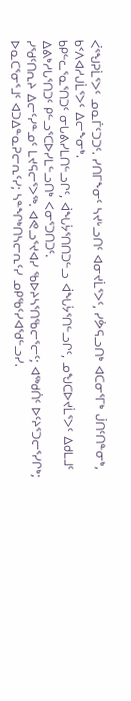ᐹᕐᖑᕈᒫᕐᐳᑦ ᓄᓇᒦᑦᑐᑐᑦ. ᓯᑎᒥᖕᓂᑦ ᓴᔪᒡᓗᑎᑦ ᐊᓂᔪᒫᕐᐳᑦ, ᓯᕘᕋᓗᑎᒃ ᐊᑕᓂᕐᒥᒃ ᒎᑎᑦᑎᓐᓂᒃ, ᑲᑉᐱᐊᓱᒍᒫᕐᐳᑦ ᐃᓕᖕᓂᒃ.
ᑲᑭᓪᓚᕐᓇᕐᑎᑐᑦ ᓂᒐᕕᓯᒪᑎᓪᓗᒋᑦ, ᐋᖓᔮᕐᑎᑎᑐᓪᓗ ᐋᖓᔮᕐᑎᓪᓗᒋᑦ, ᓄᖑᑕᐅᔪᒫᕐᐳᑦ ᐃᑯᒪᒧᑦ ᐃᕕᒃᓱᒐᕐᑎᑐᑦ ᑭᓪᓗᕐᑕᐅᓯᒪᓪᓗᑎᒃ ᐸᓂᕐᑐᑎᑐᑦ.
ᓯᖁᑦᑎᕆᔨ ᐃᓕᑦᓯᓐᓄᑦ ᒪᔪᕋᓕᕐᐳᖅ. ᐊᕙᓗᕐᔪᐊᓯ ᖃᐅᔨᓴᕐᑎᖃᓕᕐᓕᑦ; ᐊᖅᑯᑏᑦ ᐅᑦᔨᕐᑐᓕᕐᓯᒋᒃ; ᐅᓇᑕᕐᓂᕐᒧᑦ ᐊᑐᐃᓐᓇᕈᓕᕆᑦᓯ; ᓴᓐᖏᒃᑎᓴᓕᕆᑦᓯ ᓄᑭᖃᑦᓯᐊᖁᓪᓗᓯ.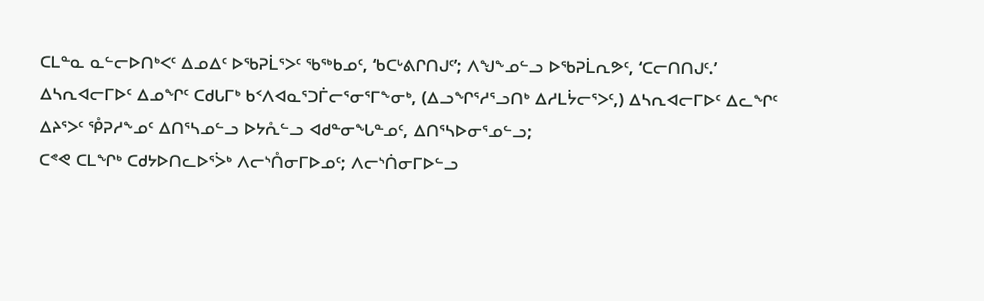ᑕᒪᓐᓇ ᓇᓪᓕᐅᑎᒃᐸᑦ ᐃᓄᐃᑦ ᐅᖃᕈᒫᕐᐳᑦ ᖃᖅᑲᓄᑦ, ‘ᑲᑕᒡᕕᒋᑎᒍᑦ’; ᐱᖑᖕᓄᓪᓗ ᐅᖃᕈᒫᕆᕗᑦ, ‘ᑕᓕᑎᑎᒍᑦ.’
ᐃᓴᕆᐊᓕᒥᐅᑦ ᐃᓄᖏᑦ ᑕᑯᒐᒥᒃ ᑲᑉᐱᐊᓇᕐᑐᒦᓕᕐᓂᕐᒥᖕᓂᒃ, (ᐃᓗᖏᕐᓱᕐᓗᑎᒃ ᐃᓱᒪᔮᓕᕐᐳᑦ,) ᐃᓴᕆᐊᓕᒥᐅᑦ ᐃᓚᖏᑦ ᐃᔨᕐᐳᑦ ᕾᕈᓱᖕᓄᑦ ᐃᑎᕐᓴᓄᓪᓗ ᐅᔭᕅᓪᓗ ᐊᑯᓐᓂᖓᓐᓄᑦ, ᐃᑎᕐᓴᐅᓂᕐᓄᓪᓗ;
ᑕᕝᕙ ᑕᒪᖏᒃ ᑕᑯᔭᐅᑎᓚᐅᕐᐴᒃ ᐱᓕᔅᑍᓂᒥᐅᓄᑦ; ᐱᓕᔅᑏᓂᒥᐅᓪᓗ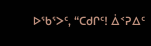ᐅᖃᕐᐳᑦ, “ᑕᑯᒋᑦ! ᐄᑉᕈᐃᑦ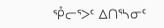ᕾᓕᕐᐳᑦ ᐃᑎᕐᓴᓂᑦ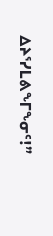ᐃᔨᕐᓯᒪᕕᖕᒥᖕᓂᑦ!”